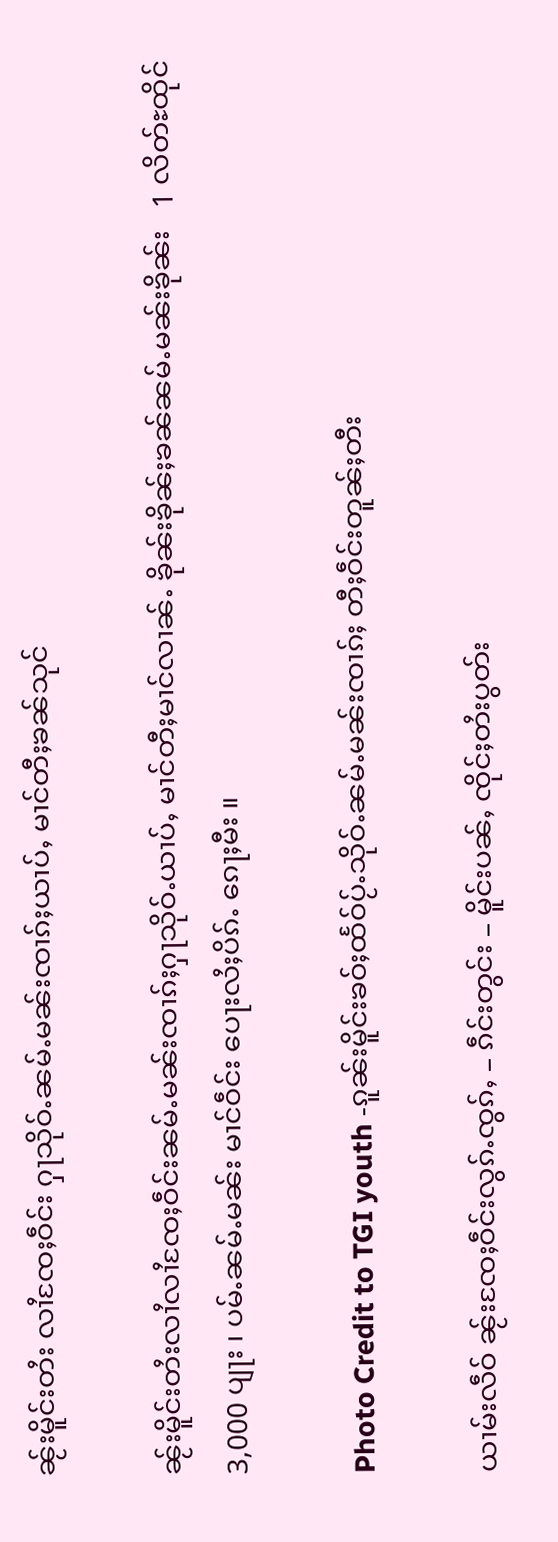ၼႂ်းမိူင်းတႆး လၢႆၸႄႈဝဵင်း ႁႃသိုဝ်ႉၼမ်ႉမၼ်းၸၢၵ်ႈယၢပ်ႇ မၢင်တီႈၶၼ်သုင်

ၼႂ်းမိူင်းတႆးလၢႆလၢႆၸႄႈဝဵင်းၼမ်ႉမၼ်းၸၢၵ်ႈႁႃသိုဝ်ႉယၢပ်ႇ မၢင်တီႈမၢင်လၢၼ်ႉ ၶိုၼ်းၶိုၼ်ႈၶၼ်ၼမ်ႉမၼ်းၶိုၼ်း   1 လိတ်ႊထိုင် 3,000 ပျႃး ၊ ပမ်ႉၼမ်ႉမၼ်း မၢင်ဝဵင်း ပေႃးလႆႈပိၵ်ႉ ၵေႃႈမီး ။

Photo Credit to TGI youth -ၵူၼ်းမိူင်းၶဝ်ႈထႅဝ်ပႂ်ႉသိုဝ်ႉၼမ်ႉမၼ်းၸၢၵ်ႈ တီႈဝဵင်းတူၼ်ႈတီး

ယၢမ်းလဵဝ် ၼႂ်းၸႄႈဝဵင်းလွၵ်ႉၸွၵ်ႇ – ၵဵင်းတွင်း – မိူင်းပၼ်ႇ ၸိုင်ႈတႆးပွတ်း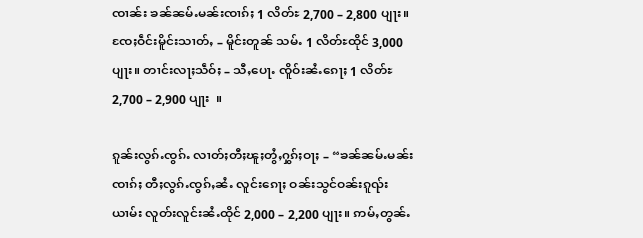ၸၢၼ်း ၶၼ်ၼမ်ႉမၼ်းၸၢၵ်ႈ 1 လိတ်ႊ 2,700 – 2,800 ပျႃး။ ၸႄႈဝဵင်းမိူင်းသၢတ်ႇ – မိူင်းတူၼ် သမ်ႉ 1 လိတ်ႊထိုင် 3,000 ပျႃး။ တၢင်းလႃႈသဵဝ်ႈ – သီႇပေႃႉ ၸိူဝ်းၼႆႉၵေႃႈ 1 လိတ်ႊ 2,700 – 2,900 ပျႃး  ။

ၵူၼ်းလွၵ်ႉၸွၵ်ႉ လၢတ်ႈတီႈၽူႈတွႆႇႁွၵ်ႈဝႃႈ – “ၶၼ်ၼမ်ႉမၼ်းၸၢၵ်ႈ တီႈလွၵ်ႉၸွၵ်ႇၼႆႉ လူင်းၵေႃႈ ဝၼ်းသွင်ဝၼ်းၵူၺ်း ယၢမ်း လူတ်းလူင်းၼႆႉထိုင် 2,000 – 2,200 ပျႃး။ ဢမ်ႇတွၼ်ႉ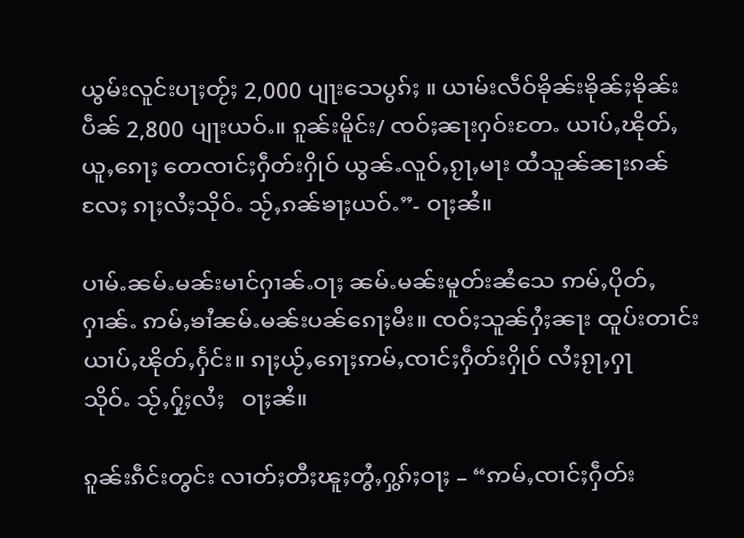ယွမ်းလူင်းပႃႈတႂ်ႈ 2,000 ပျႃးသေပွၵ်ႈ ။ ယၢမ်းလဵဝ်ၶိုၼ်းၶိုၼ်ႈၶိုၼ်းပဵၼ် 2,800 ပျႃးယဝ်ႉ။ ၵူၼ်းမိူင်း/ ၸဝ်ႈၼႃးႁဝ်းတႄႉ ယၢပ်ႇၽိုတ်ႇယူႇၵေႃႈ တေၸၢင်ႈႁဵတ်းႁိုဝ် ယွၼ်ႉလူဝ်ႇၵႂႃႇမႃး ထႆသူၼ်ၼႃးၵၼ်လႄႈ ၵႃႈလႆႈသိုဝ်ႉ သႂ်ႇၵၼ်ၶႃႈယဝ်ႉ”- ဝႃႈၼႆ။

ပၢမ်ႉၼမ်ႉမၼ်းမၢင်ႁၢၼ်ႉဝႃႈ ၼမ်ႉမၼ်းမူတ်းၼႆသေ ဢမ်ႇပိုတ်ႇႁၢၼ်ႉ ဢမ်ႇၶၢႆၼမ်ႉမၼ်းပၼ်ၵေႃႈမီး။ ၸဝ်ႈသူၼ်ႁႆႈၼႃး ထူပ်းတၢင်းယၢပ်ႇၽိုတ်ႇႁႅင်း။ ၵႃႈယႂ်ႇၵေႃႈဢမ်ႇၸၢင်ႈႁဵတ်းႁိုဝ် လႆႈၵႂႃႇႁႃသိုဝ်ႉ သႂ်ႇႁႂ်ႈလႆႈ   ဝႃႈၼႆ။

ၵူၼ်းၵဵင်းတွင်း လၢတ်ႈတီႈၽူႈတွႆႇႁွၵ်ႈဝႃႈ – “ဢမ်ႇၸၢင်ႈႁဵတ်း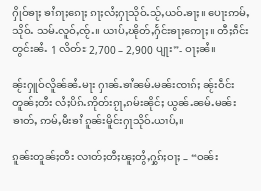ႁိုဝ်ၶႃႈ ၶၢႆၵႃႈၵေႃႈ ၵႃႈလႆႈႁႃသိုဝ်ႉသႂ်ႇယဝ်ႉၶႃႈ။ ပေႃးဢမ်ႇသိုဝ်ႉ သမ်ႉလူဝ်ႇၸႂ်ႉ။ ယၢပ်ႇၽိုတ်ႇႁႅင်းၶႃႈဢေႃႈ။ တီႈၵဵင်းတွင်းၼႆႉ 1 လိတ်ႊ 2,700 – 2,900 ပျႃး”- ဝႃႈၼႆ။

ၼႂ်းႁူဝ်လိူၼ်ၼႆႉမႃး ႁၢၼ်ႉၶၢႆၼမ်ႉမၼ်းၸၢၵ်ႈ ၼႂ်းဝဵင်းတူၼ်ႈတီး လႆႈပိၵ်ႉဢိုတ်းၵႂႃႇၵမ်းၼိုင်ႈ ယွၼ်ႉၼမ်ႉမၼ်းၶၢတ်ႇ ဢမ်ႇမီးၶၢႆ ၵူၼ်းမိူင်းႁႃသိုဝ်ႉယၢပ်ႇ။

ၵူၼ်းတူၼ်ႈတီး လၢတ်ႈတီႈၽူႈတွႆႇႁွၵ်ႈဝႃႈ – “ဝၼ်း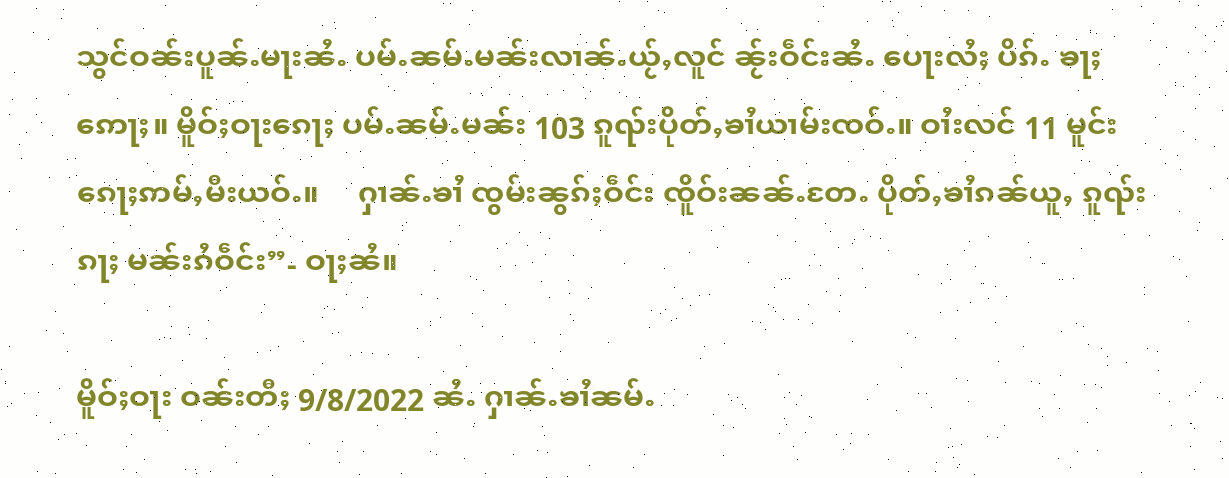သွင်ဝၼ်းပူၼ်ႉမႃးၼႆႉ ပမ်ႉၼမ်ႉမၼ်းလၢၼ်ႉယႂ်ႇလူင် ၼႂ်းဝဵင်းၼႆႉ ပေႃးလႆႈ ပိၵ်ႉ ၶႃႈဢေႃႈ။ မိူဝ်ႈဝႃးၵေႃႈ ပမ်ႉၼမ်ႉမၼ်း 103 ၵူၺ်းပိုတ်ႇၶၢႆယၢမ်းၸဝ်ႉ။ ဝၢႆးလင် 11 မူင်းၵေႃႈဢမ်ႇမီးယဝ်ႉ။     ႁၢၼ်ႉၶၢႆ ၸွမ်းၼွၵ်ႈဝဵင်း ၸိူဝ်းၼၼ်ႉတႄႉ ပိုတ်ႇၶၢႆၵၼ်ယူႇ ၵူၺ်းၵႃႈ မၼ်းၵႆဝဵင်း”- ဝႃႈၼႆ။

မိူဝ်ႈဝႃး ဝၼ်းတီႈ 9/8/2022 ၼႆႉ ႁၢၼ်ႉၶၢႆၼမ်ႉ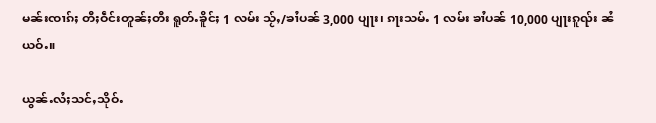မၼ်းၸၢၵ်ႈ တီႈဝဵင်းတူၼ်ႈတီး ရူတ်ႉၶိူင်ႈ 1 လမ်း သႂ်ႇ/ၶၢႆပၼ် 3,000 ပျႃး၊ ၵႃးသမ်ႉ 1 လမ်း ၶၢႆပၼ် 10,000 ပျႃးၵူၺ်း ၼႆယဝ်ႉ။

ယွၼ်ႉလႆႈသင်ႇသိုဝ်ႉ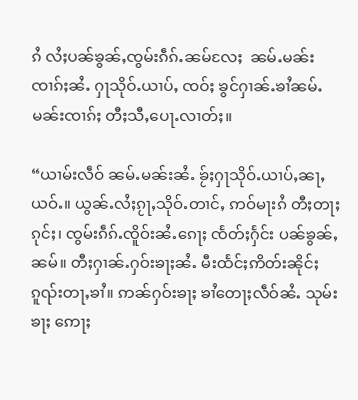ၵႆ လႆႈပၼ်ၶွၼ်ႇၸွမ်းၵဵၵ်ႉၼမ်လႄႈ  ၼမ်ႉမၼ်းၸၢၵ်ႈၼႆႉ ႁႃသိုဝ်ႉယၢပ်ႇ ၸဝ်ႈ ၶွင်ႁၢၼ်ႉၶၢႆၼမ်ႉမၼ်းၸၢၵ်ႈ တီႈသီႇပေႃႉလၢတ်ႈ။

“ယၢမ်းလဵဝ် ၼမ်ႉမၼ်းၼႆႉ ၶႂ်ႈႁႃသိုဝ်ႉယၢပ်ႇၼႃႇယဝ်ႉ။ ယွၼ်ႉလႆႈၵႂႃႇသိုဝ်ႉတၢင်ႇ ဢဝ်မႃးၵႆ တီႈတႃႈၵုင်ႈ၊ ၸွမ်းၵဵၵ်ႉၸိူဝ်းၼႆႉၵေႃႈ ၸႅတ်ႈႁႅင်း ပၼ်ၶွၼ်ႇၼမ်။ တီႈႁၢၼ်ႉႁဝ်းၶႃႈၼႆႉ မီးထႅင်ႈဢိတ်းၼိုင်ႈၵူၺ်းတႃႇၶၢႆ။ ဢၼ်ႁဝ်းၶႃႈ ၶၢႆတေႃႈလဵဝ်ၼႆႉ သုမ်းၶႃႈ ဢေႃႈ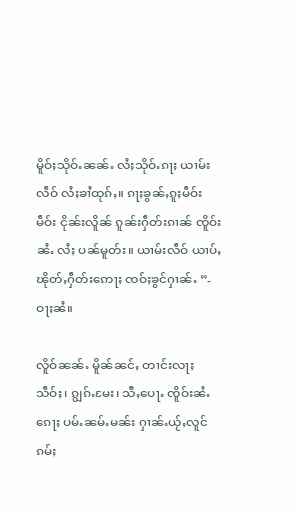မိူဝ်ႈသိုဝ်ႉၼၼ်ႉ လႆႈသိုဝ်ႉၵႃႈ ယၢမ်းလဵဝ် လႆႈၶၢႆထုၵ်ႇ။ ၵႃႈၶွၼ်ႇၵူႈမဵဝ်းမဵဝ်း ငိုၼ်းလိူၼ် ၵူၼ်းႁဵတ်းၵၢၼ် ၸိူဝ်းၼႆႉ လႆႈ ပၼ်မူတ်း။ ယၢမ်းလဵဝ် ယၢပ်ႇၽိုတ်ႇႁဵတ်းဢေႃႈ ၸဝ်ႈၶွင်ႁၢၼ်ႉ ”- ဝႃႈၼႆ။

လိူဝ်ၼၼ်ႉ မိူၼ်ၼင်ႇ တၢင်းလႃႈသဵဝ်ႈ၊ ၵျွၵ်ႉမႄး၊ သီႇပေႃႉ ၸိူဝ်းၼႆႉၵေႃႈ ပမ်ႉၼမ်ႉမၼ်း ႁၢၼ်ႉယႂ်ႇလူင် ၵမ်ႈ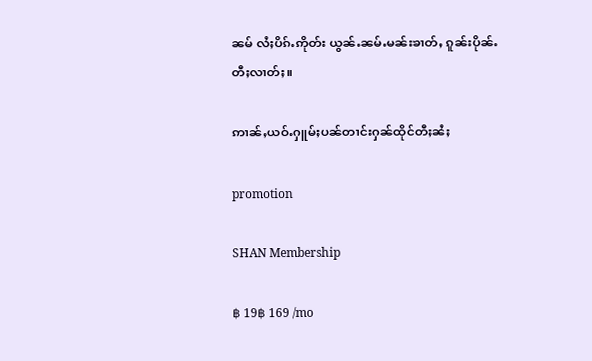ၼမ် လႆႈပိၵ်ႉဢိုတ်း ယွၼ်ႉၼမ်ႉမၼ်းၶၢတ်ႇ ၵူၼ်းပိုၼ်ႉတီႈလၢတ်ႈ။

ဢၢၼ်ႇယဝ်ႉႁူမ်ႈပၼ်တၢင်းႁၼ်ထိုင်တီႈၼႆႈ

promotion

SHAN Membership

฿ 19฿ 169 /mo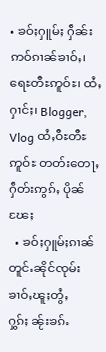• ၶဝ်ႈႁူမ်ႈ ႁဵၼ်းဢဝ်ၵၢၼ်ၶၢဝ်ႇ၊ ရေႊတီႊဢူဝ်ႊ၊ ထႆႇႁၢင်ႈ၊ Blogger, Vlog ထႆႇဝီႊတီႊဢူဝ်ႊ တတ်းတေႃႇ ႁဵတ်းဢွၵ်ႇ ပိုၼ်ၽႄႈ
  • ၶဝ်ႈႁူမ်ႈၵၢၼ်တူင်ႉၼိုင်ၸုမ်းၶၢဝ်ႇၽူႈတွႆႇႁွၵ်ႈ ၼႂ်းၶၵ်ႉ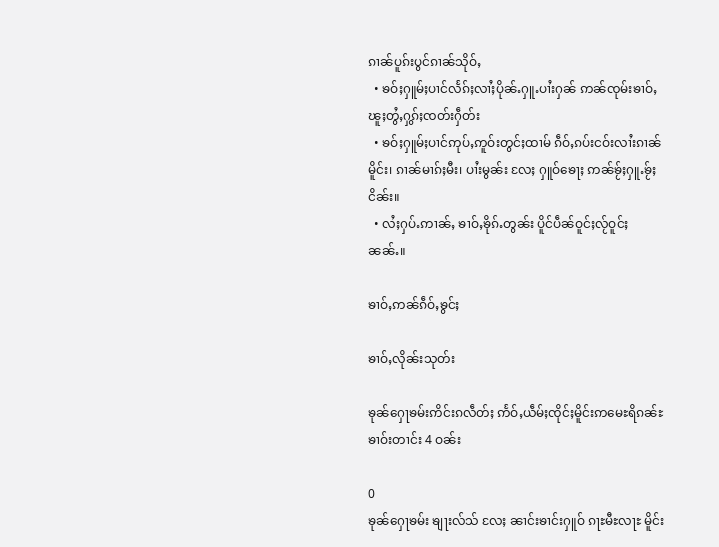ၵၢၼ်ပူၵ်းပွင်ၵၢၼ်သိုဝ်ႇ
  • ၶဝ်ႈႁူမ်ႈပၢင်လႅၵ်ႈလၢႆႈပိုၼ်ႉႁူႉပၢႆးႁၼ် ဢၼ်ၸုမ်းၶၢဝ်ႇၽူႈတွႆႇႁွၵ်ႈၸတ်းႁဵတ်း
  • ၶဝ်ႈႁူမ်ႈပၢင်ဢုပ်ႇဢူဝ်းတွင်ႈထၢမ် ၵဵဝ်ႇၵပ်းငဝ်းလၢႆးၵၢၼ်မိူင်း၊ ၵၢၼ်မၢၵ်ႈမီး၊ ပၢႆးမွၼ်း လႄႈ ႁူဝ်ၶေႃႈ ဢၼ်ၶႂ်ႈႁူႉၶႂ်ႈငိၼ်း။
  • လႆႈႁပ်ႉဢၢၼ်ႇ ၶၢဝ်ႇၶိုၵ်ႉတွၼ်း ပိူင်ပဵၼ်ဝူင်ႈလႂ်ဝူင်ႈ ၼၼ်ႉ။

ၶၢဝ်ႇဢၼ်ၵဵဝ်ႇၶွင်ႈ

ၶၢဝ်ႇလိုၼ်းသုတ်း

ၶုၼ်ႁေႃၶမ်းဢိင်းၵလဵတ်ႈ ဢႅဝ်ႇယဵမ်ႈၸိုင်ႈမိူင်းဢမေႊရိၵၼ်ႊ ၶၢဝ်းတၢင်း 4 ဝၼ်း

0
ၶုၼ်ႁေႃၶမ်း ၶျႃးလ်သ် လႄႈ ၼၢင်းၶၢင်းႁူဝ် ၵႃႊမီႊလႃႊ မိူင်း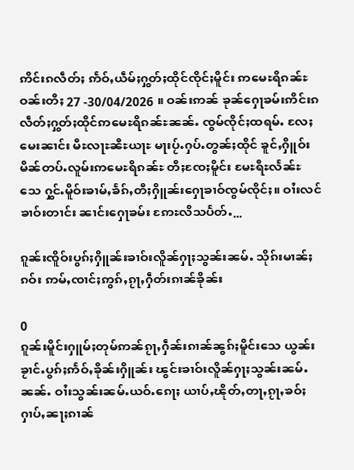ဢိင်းၵလဵတ်ႈ ဢႅဝ်ႇယဵမ်ႈႁွတ်ႈထိုင်ၸိုင်ႈမိူင်း ဢမေႊရိၵၼ်ႊ ဝၼ်းတီႈ 27 -30/04/2026 ။ ဝၼ်းဢၼ် ၶုၼ်ႁေႃၶမ်းဢိင်းၵလဵတ်ႈႁွတ်ႈထိုင်ဢမေႊရိၵၼ်ႊၼၼ်ႉ ၸွမ်ၸိုင်ႈထရမ်ႉ လႄႈမေးၼၢင်း မီႊလႃႊၼီႊယႃႊ မႃးပႂ်ႉႁပ်ႉတွၼ်ႈထိုင် ၶူင်ႇႁိူဝ်းမိၼ်တပ်ႉလူမ်းဢမေႊရိၵၼ်ႊ တီႈၸႄႈမိူင်း မႄႊရီႊလႅၼ်ႊ သေ ႁွင်ႉမိူဝ်းၶၢမ်ႇၶႅၵ်ႇတီႈႁိူၼ်းႁေႃၶၢဝ်ၸွမ်ၸိုင်ႈ။ ဝၢႆးလင်ၶၢဝ်းတၢင်း ၼၢင်းႁေႃၶမ်း ဢႄႊလိသပႅတ်ႉ...

ၵူၼ်းၸိူဝ်းပွၵ်ႈႁိူၼ်းၶၢဝ်းလိူၼ်ႁႃႈသွၼ်းၼမ်ႉ သိုၵ်းမၢၼ်ႈၵဝ်း ဢမ်ႇၸၢင်ႈဢွၵ်ႇၵႂႃႇႁဵတ်းၵၢၼ်ၶိုၼ်း

0
ၵူၼ်းမိူင်းႁူမ်ႈတုမ်ဢၼ်ၵႂႃႇႁဵၼ်းၵၢၼ်ၼွၵ်ႈမိူင်းသေ ယွၼ်းၶႂၢင်ႉပွၵ်ႈဢႅဝ်ႇၶိုၼ်းႁိူၼ်း ၽွင်းၶၢဝ်းလိူၼ်ႁႃႈသွၼ်းၼမ်ႉၼၼ်ႉ ဝၢႆးသွၼ်းၼမ်ႉယဝ်ႉၵေႃႈ ယၢပ်ႇၽိုတ်ႇတႃႇၵႂႃႇၶဝ်ႈႁၢပ်ႇၼႃႈၵၢၼ်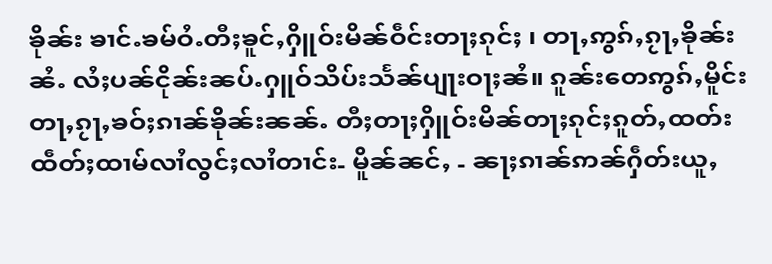ၶိုၼ်း ၶၢင်ႉၶမ်ဝႆႉတီႈၶူင်ႇႁိူဝ်းမိၼ်ဝဵင်းတႃႈၵုင်ႈ ၊ တႃႇဢွၵ်ႇၵႂႃႇၶိုၼ်းၼႆႉ လႆႈပၼ်ငိုၼ်းၼပ်ႉႁူဝ်သိပ်းသႅၼ်ပျႃးဝႃႈၼႆ။ ၵူၼ်းတေဢွၵ်ႇမိူင်း တႃႇၵႂႃႇၶဝ်ႈၵၢၼ်ၶိုၼ်းၼၼ်ႉ တီႈတႃႈႁိူဝ်းမိၼ်တႃႈၵုင်ႈၵူတ်ႇထတ်းထဵတ်ႈထၢမ်လၢႆလွင်ႈလၢႆတၢင်း- မိူၼ်ၼင်ႇ - ၼႃႈၵၢၼ်ဢၼ်ႁဵတ်းယူႇ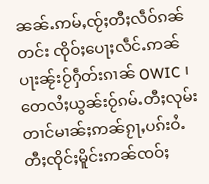ၼၼ်ႉဢမ်ႇၸႂ်ႈတီႈလဵဝ်ၵၼ်တင်း ၸိုဝ်ႈပေႃႈလဵင်ႉဢၼ်ပႃးၼႂ်းဝႂ်ႁဵတ်းၵၢၼ် OWIC ၊ တေလႆႈယွၼ်းဝႂ်ၵမ်ႉတီႈလုမ်းတၢင်မၢၼ်ႈဢၼ်ၵႂႃႇပၵ်းဝႆႉတီႈၸိုင်ႈမိူင်းဢၼ်ၸဝ်ႈ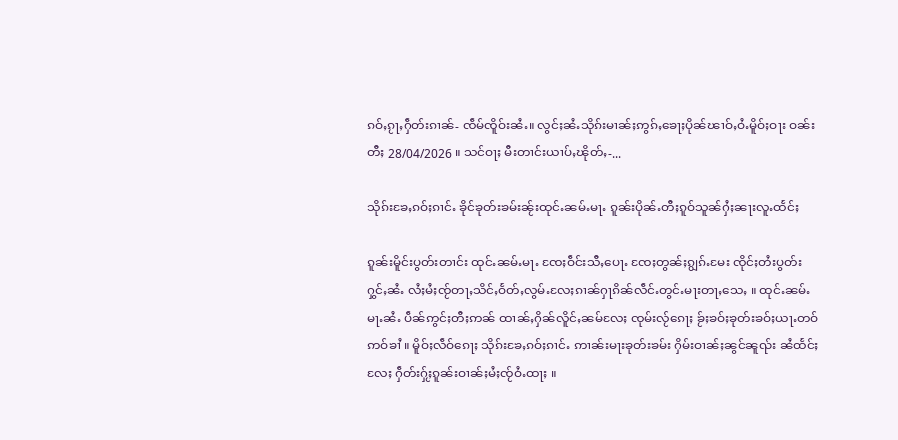ၵဝ်ႇၵႂႃႇႁဵတ်းၵၢၼ်- ၸဵမ်ၸိူဝ်းၼႆႉ။ လွင်ႈၼႆႉသိုၵ်းမၢၼ်ႈဢွၵ်ႇၶေႃႈပိုၼ်ၽၢဝ်ႇဝႆႉမိူဝ်ႈဝႃး ဝၼ်းတီႈ 28/04/2026 ။ သင်ဝႃႈ မီးတၢင်းယၢပ်ႇၽိုတ်ႇ-...

သိုၵ်းၶႄႇၵဝ်ႈၵၢင်ႉ ၶိုင်ၶုတ်းၶမ်းၼႂ်းထုင်ႉၼမ်ႉမႃႉ ၵူၼ်းပိုၼ်ႉတီႈၵူဝ်သူၼ်ႁႆႈၼႃးလူႉထႅင်ႈ

ၵူၼ်းမိူင်းပွတ်းတၢင်း ထုင်ႉၼမ်ႉမႃႉ ၸႄႈဝဵင်းသီႇပေႃႉ ၸႄႈတွၼ်ႈၵျွၵ်ႉမႄး ၸိုင်ႈတႆးပွတ်းႁွင်ႇၼႆႉ လႆႈမႆႈၸႂ်တႃႇသိင်ႇဝႅတ်ႇလွမ်ႉလႄႈၵၢၼ်ႁႃၵိၼ်လဵင်ႉတွင်ႉမႃးတႃႇသေႇ ။ ထုင်ႉၼမ်ႉမႃႉၼႆႉ ပဵၼ်ဢွင်ႈတီႈဢၼ် ထၢၼ်ႇႁိၼ်လိူင်ႇၼမ်လႄႈ ၸုမ်းလႂ်ၵေႃႈ ၶႂ်ႈၶဝ်ႈၶုတ်းၶဝ်ႈယႃႉတဝ်ဢဝ်ၶၢႆ ။ မိူဝ်ႈလဵဝ်ၵေႃႈ သိုၵ်းၶႄႇၵဝ်ႈၵၢင်ႉ ဢၢၼ်းမႃးၶုတ်းၶမ်း ႁိမ်းဝၢၼ်ႈၼွင်ၼူၺ်း ၼႆထႅင်ႈလႄႈ ႁဵတ်းႁႂ်ႈၵူၼ်းဝၢၼ်ႈမႆႈၸႂ်ဝႆႉထႃႈ ။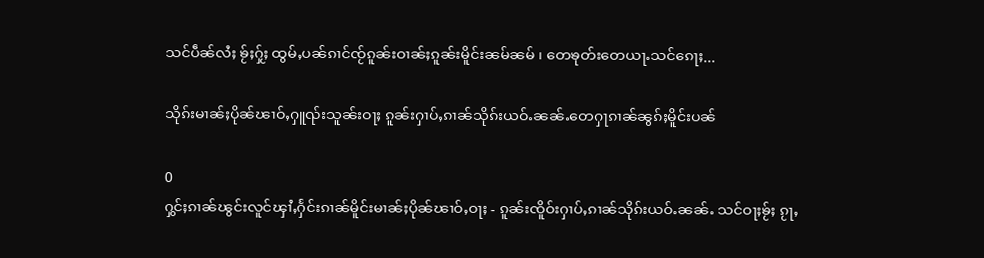သင်ပဵၼ်လႆႈ ၶႂ်ႈႁႂ်ႈ ထွမ်ႇပၼ်ၵၢင်ၸႂ်ၵူၼ်းဝၢၼ်ႈၵူၼ်းမိူင်းၼမ်ၼမ် ၊ တေၶုတ်းတေယႃႉသင်ၵေႃႈ...

သိုၵ်းမၢၼ်ႈပိုၼ်ၽၢဝ်ႇႁူၺ်းသူၼ်းဝႃႈ ၵူၼ်းႁၢပ်ႇၵၢၼ်သိုၵ်းယဝ်ႉၼၼ်ႉတေႁႃၵၢၼ်ၼွၵ်ႈမိူင်းပၼ်

0
ႁွင်ႈၵၢၼ်ၽွင်းလူင်ၾၢႆႇႁႅင်းၵၢၼ်မိူင်းမၢၼ်ႈပိုၼ်ၽၢဝ်ႇဝႃႈ - ၵူၼ်းၸိူဝ်းႁၢပ်ႇၵၢၼ်သိုၵ်းယဝ်ႉၼၼ်ႉ သင်ဝႃႈၶႂ်ႈ ၵႂႃႇ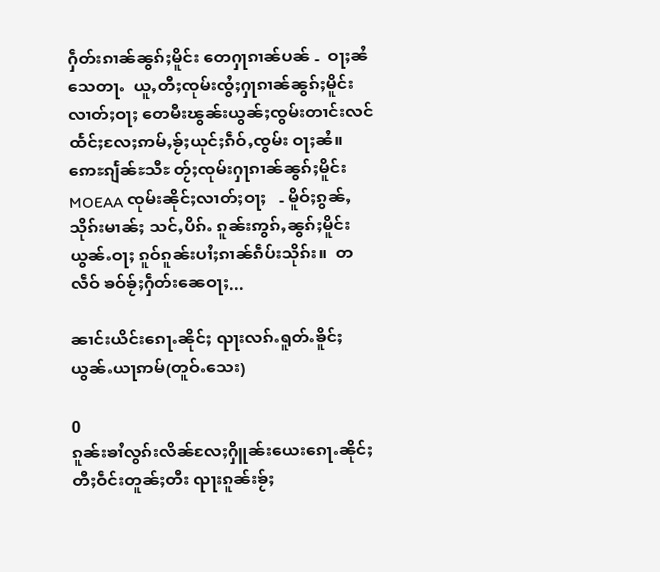ႁဵတ်းၵၢၼ်ၼွၵ်ႈမိူင်း တေႁႃၵၢၼ်ပၼ် -  ဝႃႈၼႆသေတႃႉ  ယူႇတီႈၸုမ်းၸွႆႈႁႃၵၢၼ်ၼွၵ်ႈမိူင်း လၢတ်ႈဝႃႈ တေမီးၽွၼ်းယွၼ်ႈၸွမ်းတၢင်းလင်ထႅင်ႈလႄႈဢမ်ႇၶႂ်ႈယုင်ႈၵဵဝ်ႇၸွမ်း ဝႃႈၼႆ။ ဢေႊၵျႅၼ်ႊသီႊ တႂ်ႈၸုမ်းႁႃၵၢၼ်ၼွၵ်ႈမိူင်း MOEAA ၸုမ်းၼိုင်ႈလၢတ်ႈဝႃႈ   - မိူဝ်ႈၵွၼ်ႇ သိုၵ်းမၢၼ်ႈ သင်ႇပိၵ်ႉ ၵူၼ်းဢွၵ်ႇၼွၵ်ႈမိူင်း ယွၼ်ႉဝႃႈ ၵူဝ်ၵူၼ်းပၢႆႈၵၢၼ်ၵဵပ်းသိုၵ်း။  တလဵဝ် ၶဝ်ၶႂ်ႈႁဵတ်းၼေဝႃႈ...

ၼၢင်းယိင်းၵေႃႉၼိုင်ႈ ၺႃးလၵ်ႉရူတ်ႉၶိူင်ႈ ယွၼ်ႉယႃဢမ်(တူဝ်ႉသေး)

0
ၵူၼ်းၶၢႆလွၵ်းလိၼ်လႄႈႁိူၼ်းယေးၵေႃႉၼိုင်ႈတီႈဝဵင်းတူၼ်ႈတီး ၺႃးၵူၼ်းၶႂ်ႈ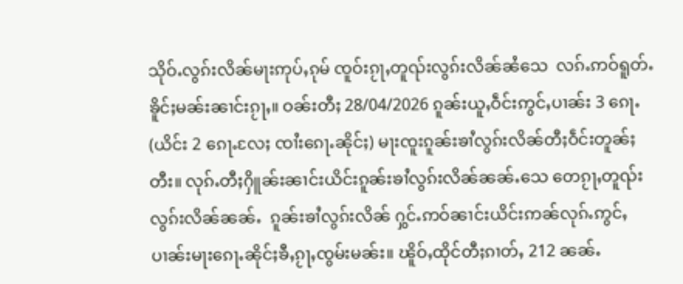သိုဝ်ႉလွၵ်းလိၼ်မႃးဢုပ်ႇၵုမ် ၸူဝ်းၵႂႃႇတူၺ်းလွၵ်းလိၼ်ၼႆသေ  လၵ်ႉဢဝ်ရူတ်ႉၶိူင်ႈမၼ်းၼၢင်းၵႂႃႇ။ ဝၼ်းတီႈ 28/04/2026 ၵူၼ်းယူႇဝဵင်းဢွင်ႇပၢၼ်း 3 ၵေႃႉ (ယိင်း 2 ၵေႃႉလႄႈ ၸၢႆးၵေႃႉၼိုင်ႈ) မႃးၸူးၵူၼ်းၶၢႆလွၵ်းလိၼ်တီႈဝဵင်းတူၼ်ႈတီး။ လုၵ်ႉတီႈႁိူၼ်းၼၢင်းယိင်းၵူၼ်းၶၢႆလွၵ်းလိၼ်ၼၼ်ႉသေ တေၵႂႃႇတူၺ်းလွၵ်းလိၼ်ၼၼ်ႉ  ၵူၼ်းၶၢႆလွၵ်းလိၼ် ႁွင်ႉဢဝ်ၼၢင်းယိင်းဢၼ်လုၵ်ႉဢွင်ႇပၢၼ်းမႃးၵေႃႉၼိုင်ႈၶီႇၵႂႃႇၸွမ်းမၼ်း။ ၽိူဝ်ႇထိုင်တီႈၵၢတ်ႇ 212 ၼၼ်ႉ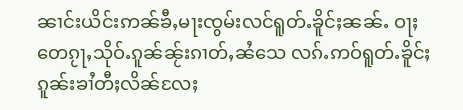ၼၢင်းယိင်းဢၼ်ၶီႇမႃးၸွမ်းလင်ရူတ်ႉၶိူင်ႈၼၼ်ႉ ဝႃႈတေၵႂႃႇသိုဝ်ႉၵူၼ်ၼႂ်းၵၢတ်ႇၼႆသေ လၵ်ႉဢဝ်ရူတ်ႉၶိူင်ႈၵူၼ်းၶၢႆတီႈလိၼ်လႄႈ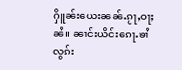ႁိူၼ်းယေးၼၼ်ႉၵႂႃႇဝႃႈၼႆ။ ၼၢင်းယိင်းၵေႃႉၶၢႆလွၵ်း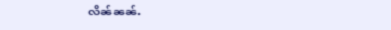လိၼ်ၼၼ်ႉ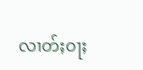လၢတ်ႈဝႃႈ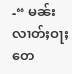-“ မၼ်းလၢတ်ႈဝႃႈ တေ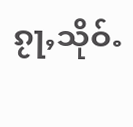ၵႂႃႇသိုဝ်ႉ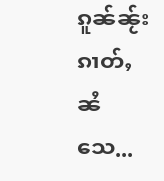ၵူၼ်ၼႂ်းၵၢတ်ႇၼႆသေ...